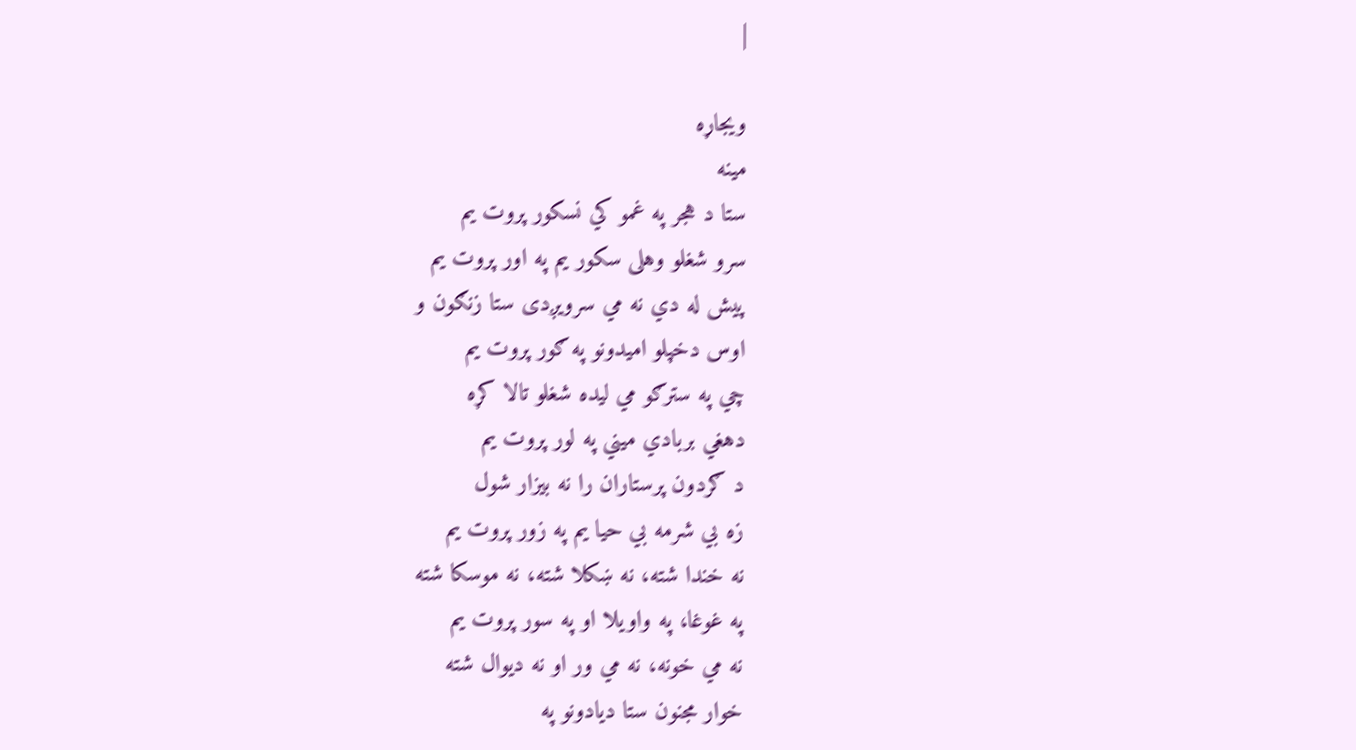|

ويجاړه
مينه
ستا د هجر په غمو كي نسكور پروت يم
سرو شغلو وهلى سكور يم په اور پروت يم
پيش له دي نه مي سرويږدى ستا زنګون و
اوس دخپلو اميدونو په ګور پروت يم
چي په سترګو مي ليده شغلو تالا كړه
دهغي بربادي ميني په لور پروت يم
د ګردون پرستاران را نه بيزار شول
زه بي شرمه بي حيا يم په زور پروت يم
نه خندا شته، نه ښكلا شته، نه موسكا شته
په غوغا، په واويلا او په سور پروت يم
نه مي خونه، نه مي ور او نه ديوال شته
خوار مجنون ستا ديادونو په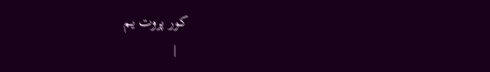كور پروت يم
   |